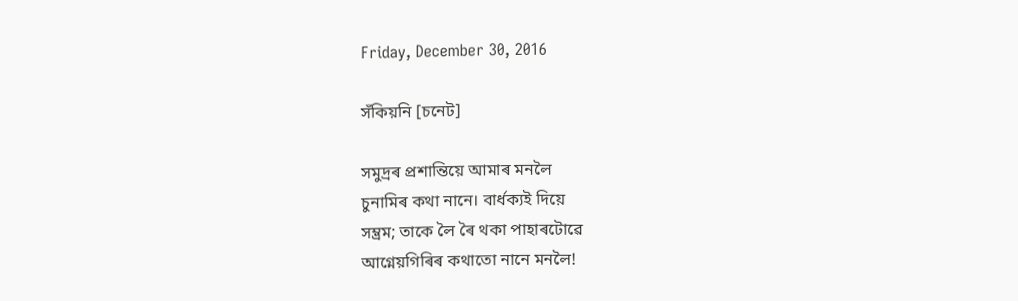Friday, December 30, 2016

সঁকিয়নি [চনেট]

সমুদ্ৰৰ প্ৰশান্তিয়ে আমাৰ মনলৈ
চুনামিৰ কথা নানে। বাৰ্ধক্যই দিয়ে
সম্ভ্ৰম; তাকে লৈ ৰৈ থকা পাহাৰটোৱে
আগ্নেয়গিৰিৰ কথাতো নানে মনলৈ!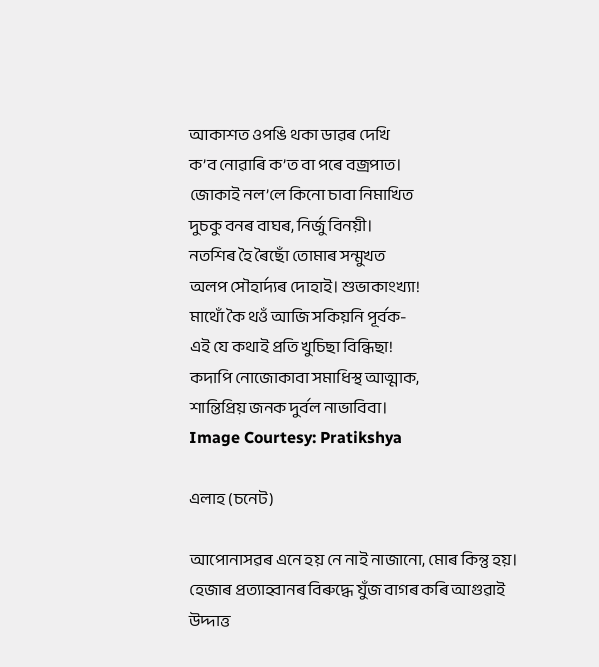আকাশত ওপঙি থকা ডাৱৰ দেখি
ক’ব নোৱাৰি ক’ত বা পৰে বজ্ৰপাত।
জোকাই নল’লে কিনো চাবা নিমাখিত
দুচকু বনৰ বাঘৰ, নিৰ্জু বিনয়ী।
নতশিৰ হৈ ৰৈছোঁ তোমাৰ সন্মুখত
অলপ সৌহাৰ্দ্যৰ দোহাই। শুভাকাংখ্যা!
মাথোঁ কৈ থওঁ আজি সকিয়নি পূৰ্বক-
এই যে কথাই প্ৰতি খুচিছা বিন্ধিছা!
কদাপি নোজোকাবা সমাধিস্থ আত্মাক,
শান্তিপ্ৰিয় জনক দুৰ্বল নাভাবিবা।
Image Courtesy: Pratikshya

এলাহ (চনেট)

আপোনাসৱৰ এনে হয় নে নাই নাজানো, মোৰ কিন্তু হয়।
হেজাৰ প্ৰত্যাহ্বানৰ বিৰুদ্ধে যুঁজ বাগৰ কৰি আগুৱাই
উদ্দাত্ত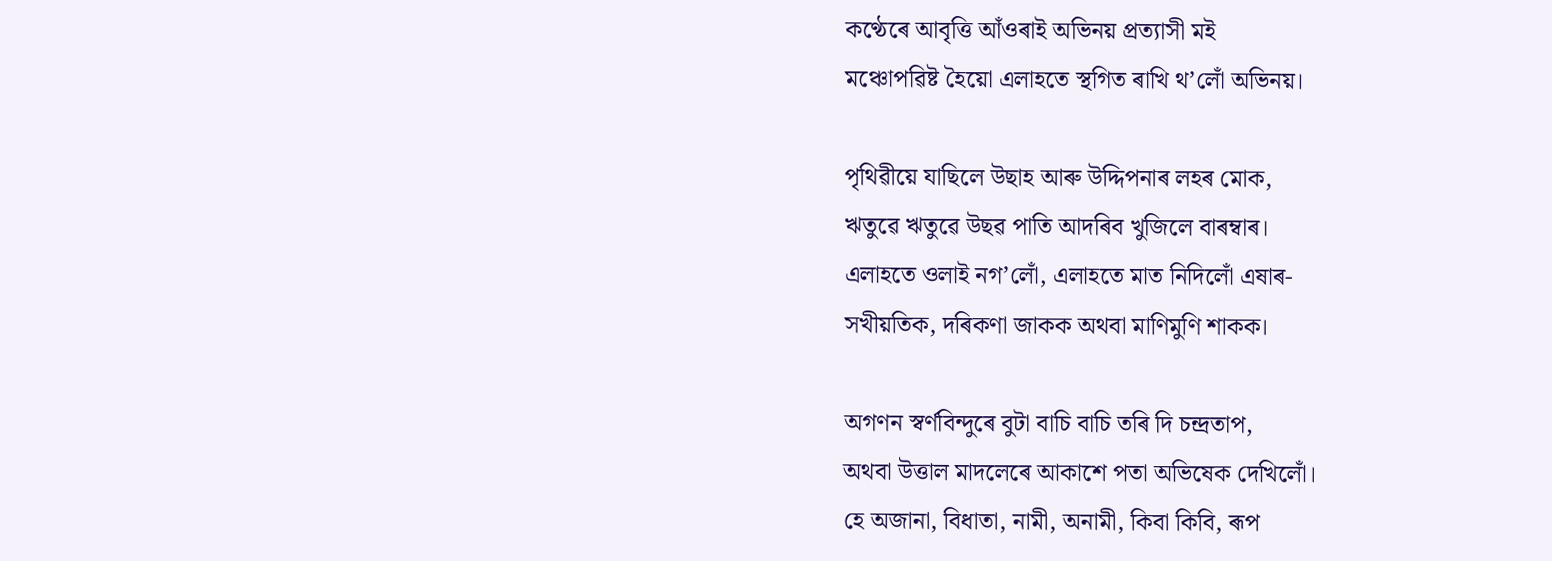কণ্ঠেৰে আবৃত্তি আঁওৰাই অভিনয় প্ৰত্যাসী মই
মঞ্চোপৱিষ্ট হৈয়ো এলাহতে স্থগিত ৰাখি থ’লোঁ অভিনয়।

পৃথিৱীয়ে যাছিলে উছাহ আৰু উদ্দিপনাৰ লহৰ মোক,
ঋতুৱে ঋতুৱে উছৱ পাতি আদৰিব খুজিলে বাৰম্বাৰ।
এলাহতে ওলাই নগ’লোঁ, এলাহতে মাত নিদিলোঁ এষাৰ-
সখীয়তিক, দৰিকণা জাকক অথবা মাণিমুণি শাকক।

অগণন স্বৰ্ণবিন্দুৰে বুটা বাচি বাচি তৰি দি চন্দ্ৰতাপ,
অথবা উত্তাল মাদলেৰে আকাশে পতা অভিষেক দেখিলোঁ।
হে অজানা, বিধাতা, নামী, অনামী, কিবা কিবি, ৰূপ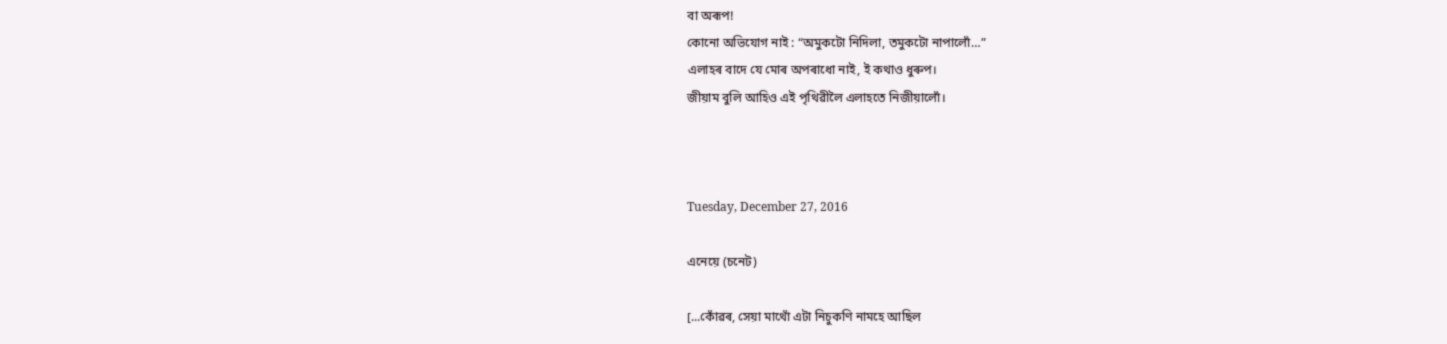বা অৰূপ!
কোনো অভিযোগ নাই : “অমুকটো নিদিলা, তমুকটো নাপালোঁ…”
এলাহৰ বাদে যে মোৰ অপৰাধো নাই, ই কথাও ধুৰুপ।
জীয়াম বুলি আহিও এই পৃথিৱীলৈ এলাহতে নিজীয়ালোঁ।



Tuesday, December 27, 2016

এনেয়ে (চনেট)

[...কোঁৱৰ, সেয়া মাথোঁ এটা নিচুকণি নামহে আছিল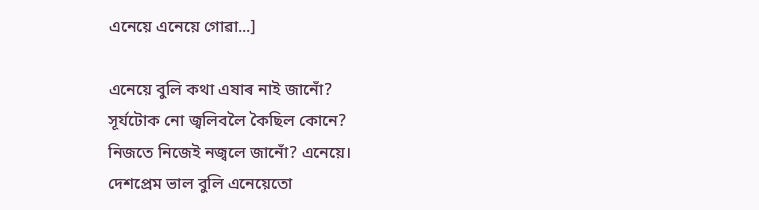এনেয়ে এনেয়ে গোৱা...]

এনেয়ে বুলি কথা এষাৰ নাই জানোঁ?
সূৰ্যটোক নো জ্বলিবলৈ কৈছিল কোনে?
নিজতে নিজেই নজ্বলে জানোঁ? এনেয়ে।
দেশপ্ৰেম ভাল বুলি এনেয়েতো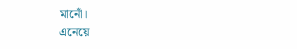মানোঁ।
এনেয়ে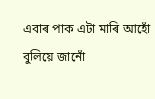এবাৰ পাক এটা মাৰি আহোঁ
বুলিয়ে জানোঁ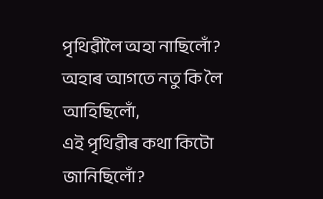পৃথিৱীলৈ অহা নাছিলোঁ?
অহাৰ আগতে নতু কি লৈ আহিছিলোঁ,
এই পৃথিৱীৰ কথা কিটো জানিছিলোঁ?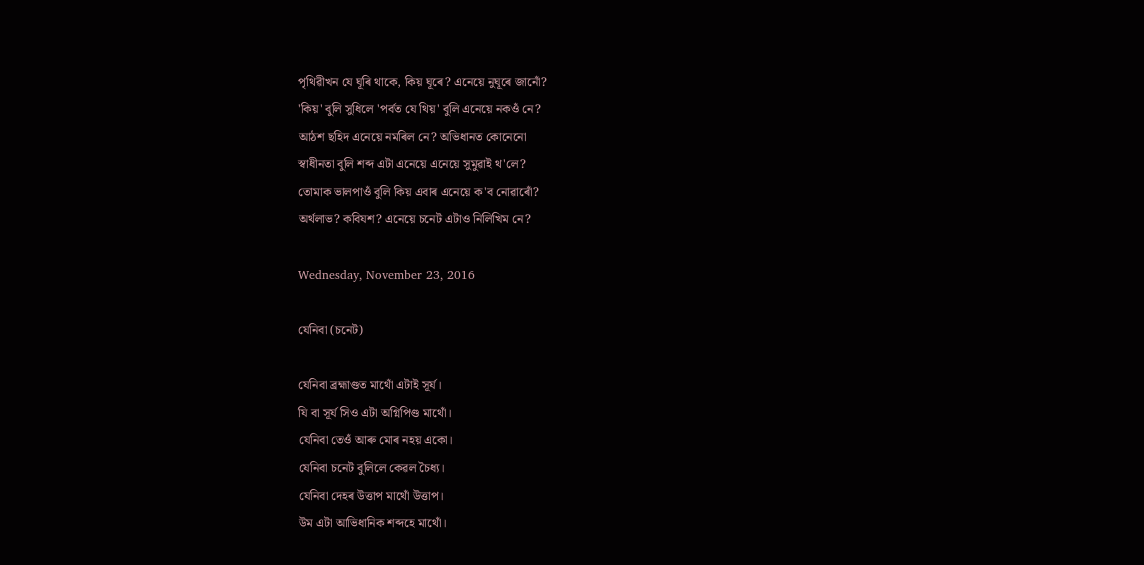পৃথিৱীখন যে ঘূৰি থাকে, কিয় ঘূৰে? এনেয়ে নুঘূৰে জানোঁ?
'কিয়' বুলি সুধিলে 'পৰ্বত যে থিয়' বুলি এনেয়ে নকওঁ নে?
আঠশ ছহিদ এনেয়ে নমৰিল নে? অভিধানত কোনেনো
স্বাধীনতা বুলি শব্দ এটা এনেয়ে এনেয়ে সুমুৱাই থ'লে?
তোমাক ভালপাওঁ বুলি কিয় এবাৰ এনেয়ে ক'ব নোৱাৰোঁ?
অৰ্থলাভ? কবিযশ? এনেয়ে চনেট এটাও নিলিখিম নে?

Wednesday, November 23, 2016

যেনিবা (চনেট)

যেনিবা ব্ৰহ্মাণ্ডত মাথোঁ এটাই সূৰ্য।
যি বা সূৰ্য সিও এটা অগ্নিপিণ্ড মাথোঁ।
যেনিবা তেওঁ আৰু মোৰ নহয় একো।
যেনিবা চনেট বুলিলে কেৱল চৈধ্য।
যেনিবা দেহৰ উত্তাপ মাথোঁ উত্তাপ।
উম এটা আভিধানিক শব্দহে মাথোঁ।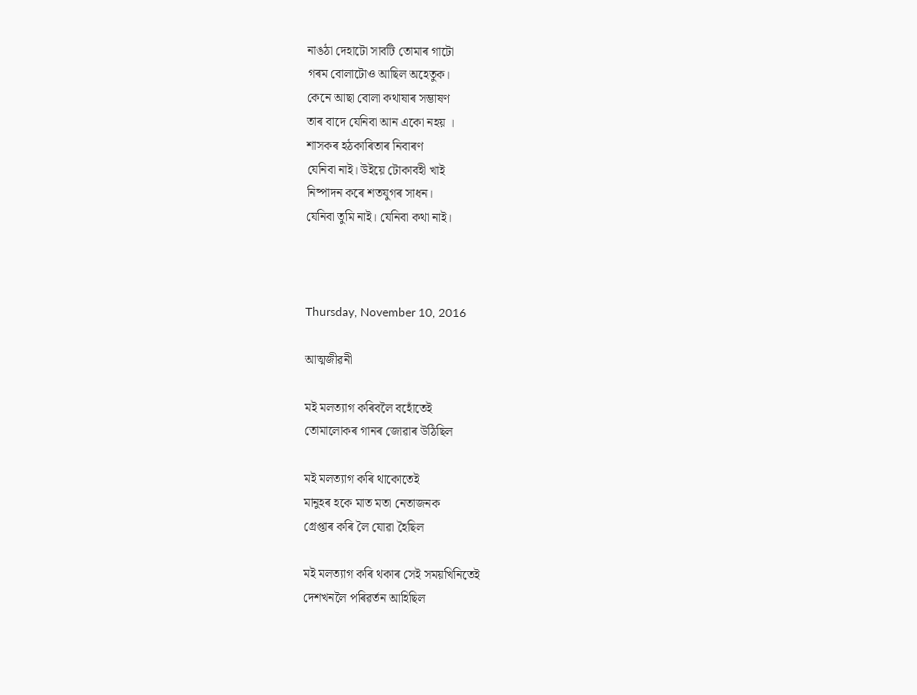নাঙঠা দেহাটো সাবটি তোমাৰ গাটো
গৰম বোলাটোও আছিল অহেতুক।
কেনে আছা বোলা কথাষাৰ সম্ভাষণ
তাৰ বাদে যেনিবা আন একো নহয় ।
শাসকৰ হঠকাৰিতাৰ নিবাৰণ
যেনিবা নাই। উইয়ে টোকাবহী খাই
নিষ্পাদন কৰে শতযুগৰ সাধন।
যেনিবা তুমি নাই। যেনিবা কথা নাই।



Thursday, November 10, 2016

আত্মজীৱনী

মই মলত্যাগ কৰিবলৈ বহোঁতেই
তোমালোকৰ গানৰ জোৱাৰ উঠিছিল

মই মলত্যাগ কৰি থাকোতেই
মানুহৰ হকে মাত মতা নেতাজনক
গ্ৰেপ্তাৰ কৰি লৈ যোৱা হৈছিল

মই মলত্যাগ কৰি থকাৰ সেই সময়খিনিতেই
দেশখনলৈ পৰিৱৰ্তন আহিছিল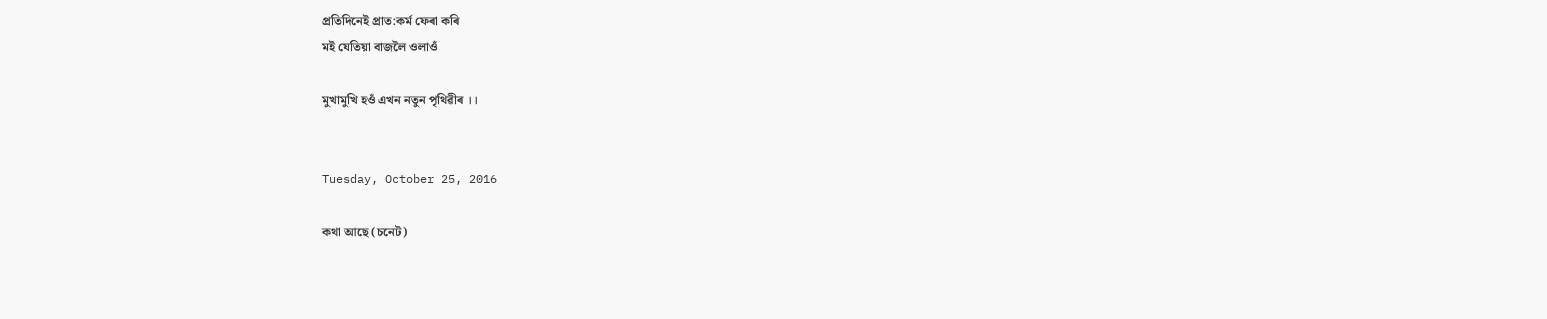প্ৰতিদিনেই প্ৰাত:কৰ্ম ফেৰা কৰি
মই যেতিয়া বাজলৈ ওলাওঁ

মুখামুখি হওঁ এখন নতুন পৃথিৱীৰ ।।


Tuesday, October 25, 2016

কথা আছে (চনেট)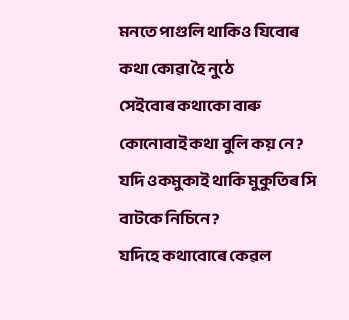মনতে পাগুলি থাকিও যিবোৰ কথা কোৱা হৈ নুঠে
সেইবোৰ কথাকো বাৰু কোনোবাই কথা বুলি কয় নে?
যদি ওকমুকাই থাকি মুকুতিৰ সি বাটকে নিচিনে?
যদিহে কথাবোৰে কেৱল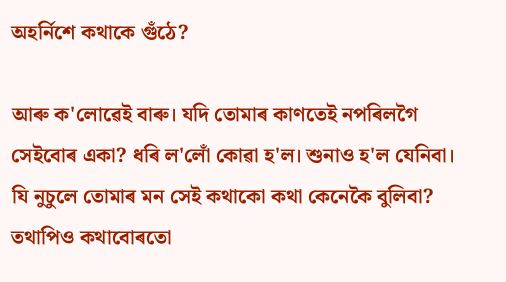অহৰ্নিশে কথাকে গুঁঠে?

আৰু ক'লোৱেই বাৰু। যদি তোমাৰ কাণতেই নপৰিলগৈ
সেইবোৰ একা? ধৰি ল'লোঁ কোৱা হ'ল। শুনাও হ'ল যেনিবা।
যি নুচুলে তোমাৰ মন সেই কথাকো কথা কেনেকৈ বুলিবা?
তথাপিও কথাবোৰতো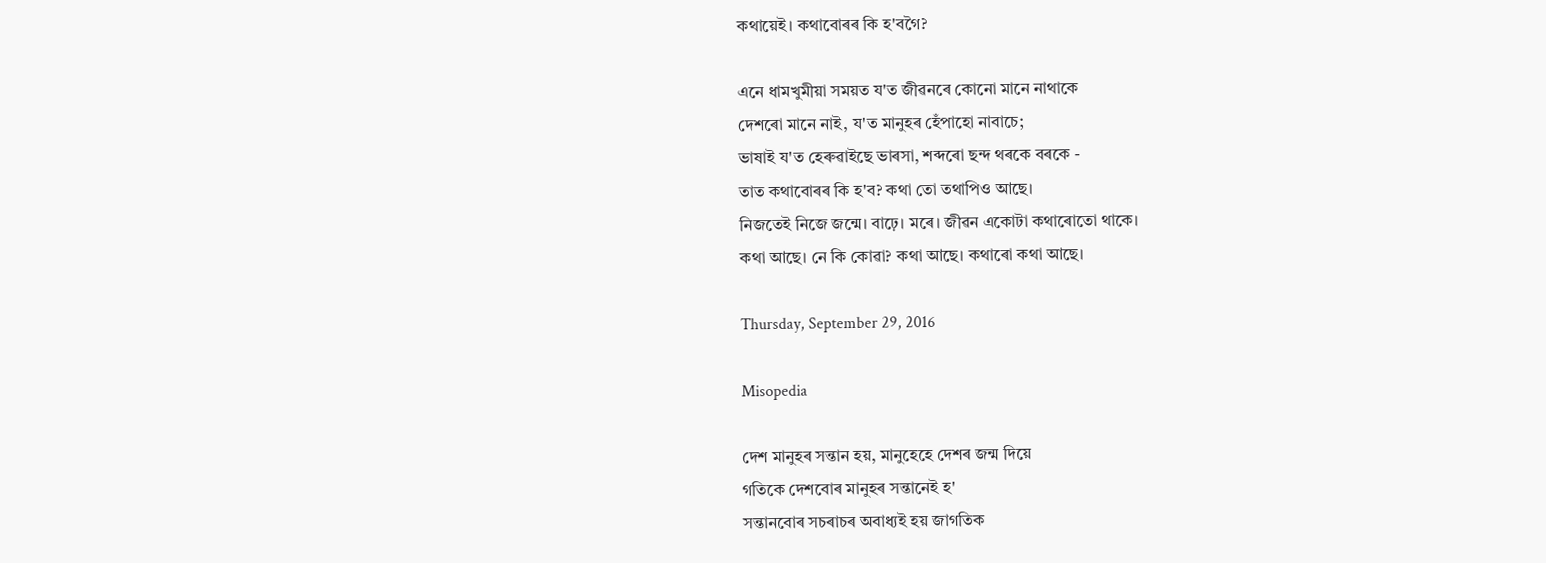কথায়েই। কথাবোৰৰ কি হ'বগৈ?

এনে ধামখুমীয়া সময়ত য'ত জীৱনৰে কোনো মানে নাথাকে
দেশৰো মানে নাই, য'ত মানুহৰ হেঁপাহো নাবাচে;
ভাষাই য'ত হেৰুৱাইছে ভাৰসা, শব্দৰো ছন্দ থৰকে বৰকে -
তাত কথাবোৰৰ কি হ'ব? কথা তো তথাপিও আছে।
নিজতেই নিজে জন্মে। বাঢ়ে। মৰে। জীৱন একোটা কথাৰোতো থাকে।
কথা আছে। নে কি কোৱা? কথা আছে। কথাৰো কথা আছে।

Thursday, September 29, 2016

Misopedia

দেশ মানুহৰ সন্তান হয়, মানুহেহে দেশৰ জন্ম দিয়ে
গতিকে দেশবোৰ মানুহৰ সন্তানেই হ'
সন্তানবোৰ সচৰাচৰ অবাধ্যই হয় জাগতিক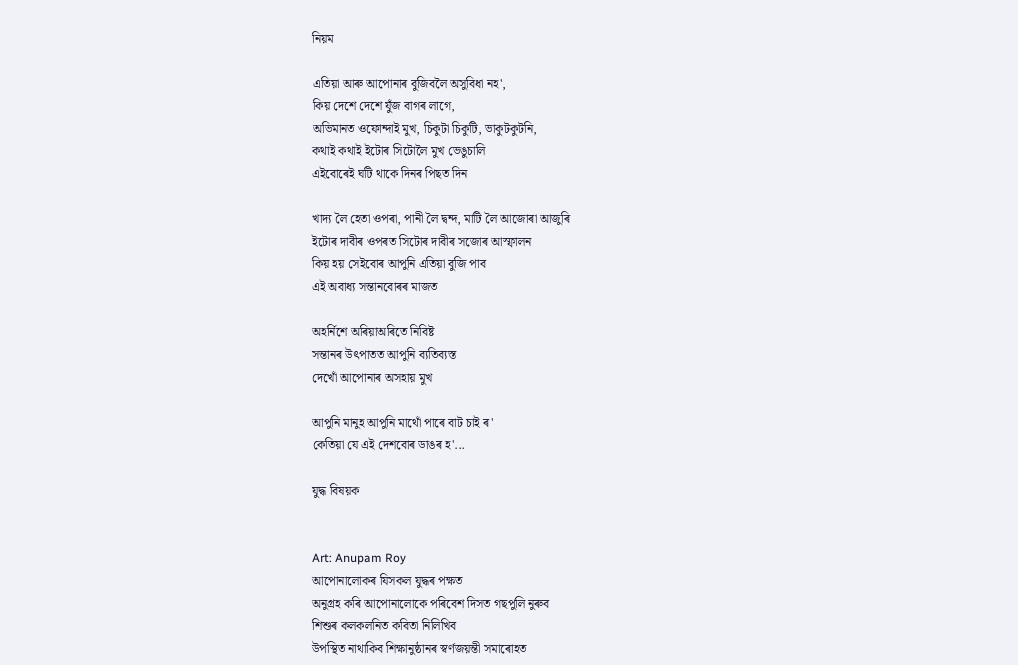নিয়ম

এতিয়া আৰু আপোনাৰ বুজিবলৈ অসুবিধা নহ',
কিয় দেশে দেশে যুঁজ বাগৰ লাগে,
অভিমানত ওফোন্দাই মুখ, চিকুটা চিকুটি, ভাকুটকুটনি,
কথাই কথাই ইটোৰ সিটোলৈ মুখ ভেঙুচালি
এইবোৰেই ঘটি থাকে দিনৰ পিছত দিন

খাদ্য লৈ হেতা ওপৰা, পানী লৈ দ্বন্দ, মাটি লৈ আজোৰা আজুৰি
ইটোৰ দাবীৰ ওপৰত সিটোৰ দাবীৰ সজোৰ আস্ফালন
কিয় হয় সেইবোৰ আপুনি এতিয়া বুজি পাব
এই অবাধ্য সন্তানবোৰৰ মাজত

অহৰ্নিশে অৰিয়াঅৰিতে নিবিষ্ট
সন্তানৰ উৎপাতত আপুনি ব্যতিব্যস্ত
দেখোঁ আপোনাৰ অসহায় মুখ

আপুনি মানুহ আপুনি মাথোঁ পাৰে বাট চাই ৰ'
কেতিয়া যে এই দেশবোৰ ডাঙৰ হ'...

যুদ্ধ বিষয়ক


Art: Anupam Roy
আপোনালোকৰ যিসকল যুদ্ধৰ পক্ষত
অনুগ্ৰহ কৰি আপোনালোকে পৰিবেশ দিসত গছপুলি নুৰুব
শিশুৰ কলকলনিত কবিতা নিলিখিব
উপস্থিত নাথাকিব শিক্ষানুষ্ঠানৰ স্বৰ্ণজয়ন্তী সমাৰোহত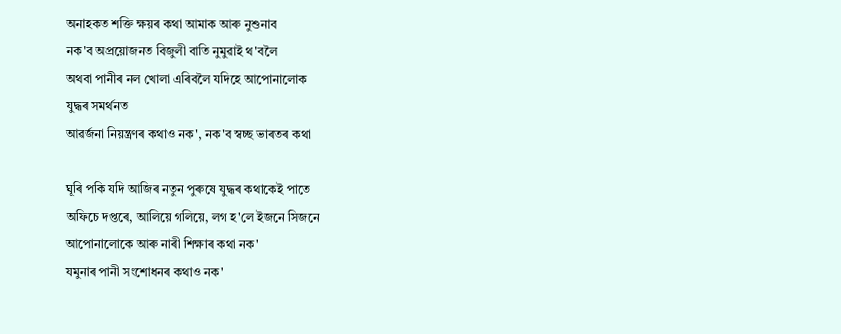অনাহকত শক্তি ক্ষয়ৰ কথা আমাক আৰু নুশুনাব
নক'ব অপ্ৰয়োজনত বিজুলী বাতি নুমুৱাই থ'বলৈ
অথবা পানীৰ নল খোলা এৰিবলৈ যদিহে আপোনালোক
যুদ্ধৰ সমৰ্থনত
আৱৰ্জনা নিয়ন্ত্ৰণৰ কথাও নক', নক'ব স্বচ্ছ ভাৰতৰ কথা

ঘূৰি পকি যদি আজিৰ নতুন পুৰুষে যুদ্ধৰ কথাকেই পাতে
অফিচে দপ্তৰে, আলিয়ে গলিয়ে, লগ হ'লে ইজনে সিজনে
আপোনালোকে আৰু নাৰী শিক্ষাৰ কথা নক'
যমুনাৰ পানী সংশোধনৰ কথাও নক'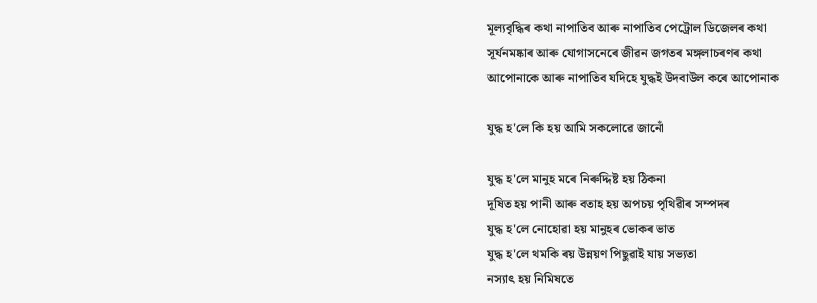মূল্যবৃদ্ধিৰ কথা নাপাতিব আৰু নাপাতিব পেট্ৰোল ডিজেলৰ কথা
সূৰ্যনমষ্কাৰ আৰু যোগাসনেৰে জীৱন জগতৰ মঙ্গলাচৰণৰ কথা
আপোনাকে আৰু নাপাতিব যদিহে যুদ্ধই উদবাউল কৰে আপোনাক

যুদ্ধ হ'লে কি হয় আমি সকলোৱে জানোঁ

যুদ্ধ হ'লে মানুহ মৰে নিৰুদ্দিষ্ট হয় ঠিকনা
দূষিত হয় পানী আৰু বতাহ হয় অপচয় পৃথিৱীৰ সম্পদৰ
যুদ্ধ হ'লে নোহোৱা হয় মানুহৰ ভোকৰ ভাত
যুদ্ধ হ'লে থমকি ৰয় উন্নয়ণ পিছুৱাই যায় সভ্যতা
নস্যাৎ হয় নিমিষতে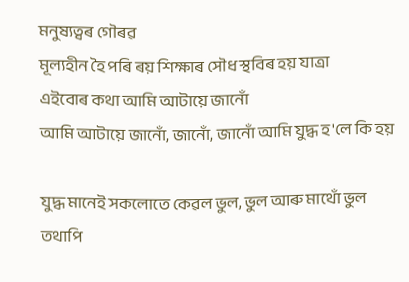মনুষ্যত্বৰ গৌৰৱ
মূল্যহীন হৈ পৰি ৰয় শিক্ষাৰ সৌধ স্থবিৰ হয় যাত্ৰা
এইবোৰ কথা আমি আটায়ে জানোঁ
আমি আটায়ে জানোঁ, জানোঁ, জানোঁ আমি যুদ্ধ হ'লে কি হয়

যুদ্ধ মানেই সকলোতে কেৱল ভুল, ভুল আৰু মাথোঁ ভুল
তথাপি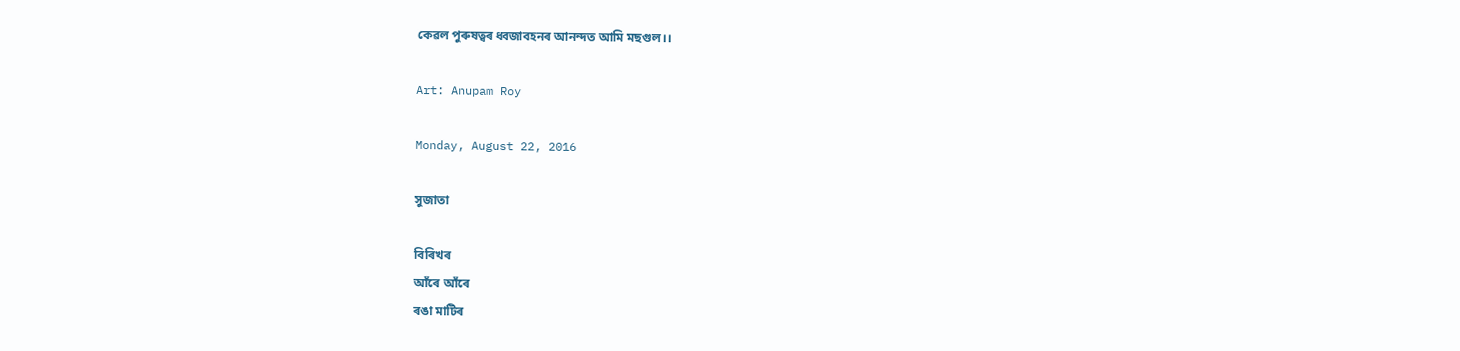কেৱল পুৰুষত্বৰ ধ্বজাবহনৰ আনন্দত আমি মছগুল।।

Art: Anupam Roy

Monday, August 22, 2016

সুজাতা

বিৰিখৰ
আঁৰে আঁৰে
ৰঙা মাটিৰ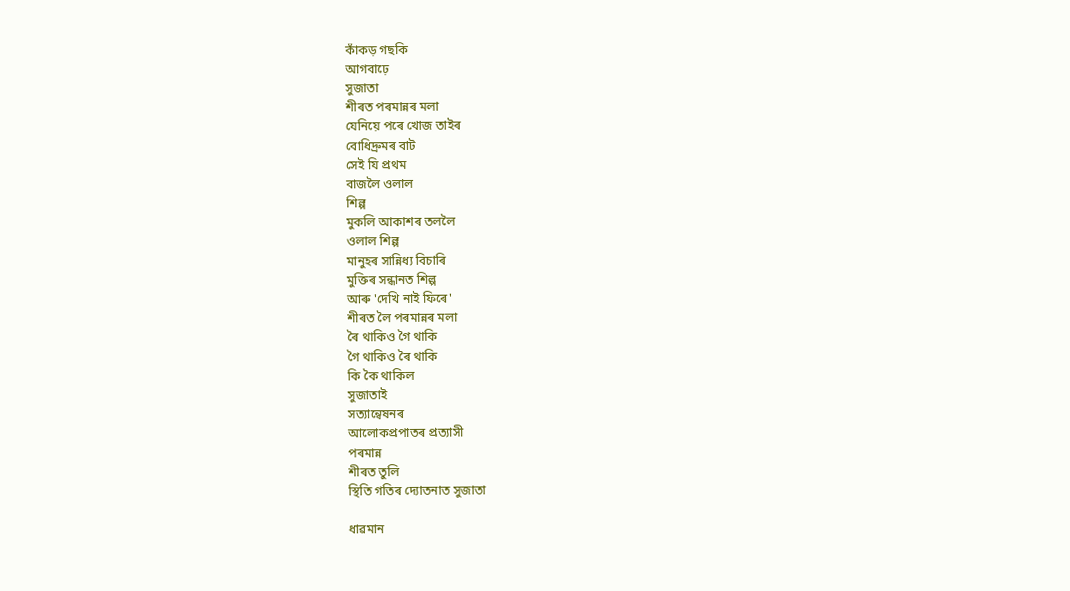কাঁকড় গছকি
আগবাঢ়ে
সুজাতা
শীৰত পৰমান্নৰ মলা
যেনিয়ে পৰে খোজ তাইৰ
বোধিদ্ৰুমৰ বাট
সেই যি প্ৰথম
বাজলৈ ওলাল
শিল্প
মুকলি আকাশৰ তললৈ
ওলাল শিল্প
মানুহৰ সান্নিধ্য বিচাৰি
মুক্তিৰ সন্ধানত শিল্প
আৰু 'দেখি নাই ফিৰে'
শীৰত লৈ পৰমান্নৰ মলা
ৰৈ থাকিও গৈ থাকি
গৈ থাকিও ৰৈ থাকি
কি কৈ থাকিল
সুজাতাই
সত্যান্বেষনৰ
আলোকপ্ৰপাতৰ প্ৰত্যাসী
পৰমান্ন
শীৰত তুলি
স্থিতি গতিৰ দ্যোতনাত সুজাতা

ধাৱমান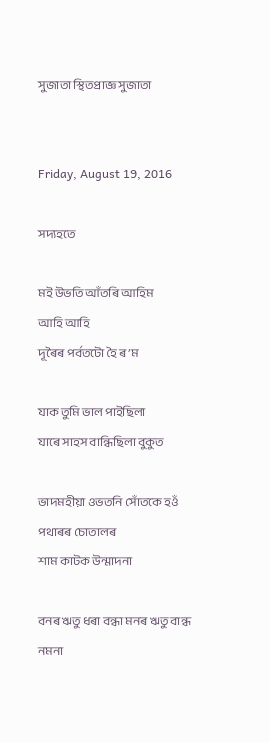সুজাতা স্থিতপ্ৰাজ্ঞ সুজাতা


Friday, August 19, 2016

সদ্যহতে

মই উভতি আঁতৰি আহিম
আহি আহি
দূৰৈৰ পর্বতটো হৈ ৰ’ম

যাক তুমি ভাল পাইছিলা
যাৰে সাহস বান্ধিছিলা বুকুত

ভাদমহীয়া ওভতনি সোঁতকে হওঁ
পথাৰৰ চোতালৰ
শাম কাটক উন্মাদনা

বনৰ ঋতু ধৰা বন্ধা মনৰ ঋতু বান্ধ নমনা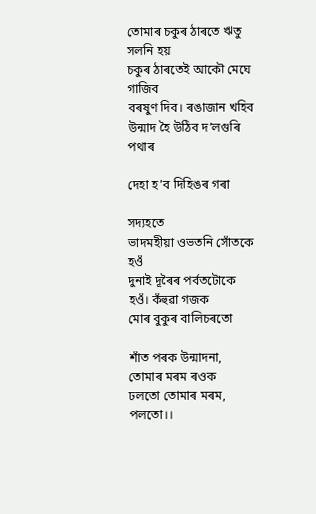তোমাৰ চকুৰ ঠাৰতে ঋতু সলনি হয়
চকুৰ ঠাৰতেই আকৌ মেঘে গাজিব
বৰষুণ দিব। ৰঙাজান খহিব
উন্মাদ হৈ উঠিব দ’লগুৰি পথাৰ

দেহা হ’ব দিহিঙৰ গৰা

সদ্যহতে
ভাদমহীয়া ওভতনি সোঁতকে হওঁ
দুনাই দূৰৈৰ পর্বতটোকে হওঁ। কঁহুৱা গজক
মোৰ বুকুৰ বালিচৰতো

শাঁত পৰক উন্মাদনা, তোমাৰ মৰম ৰওক
ঢলতো তোমাৰ মৰম, পলতো।।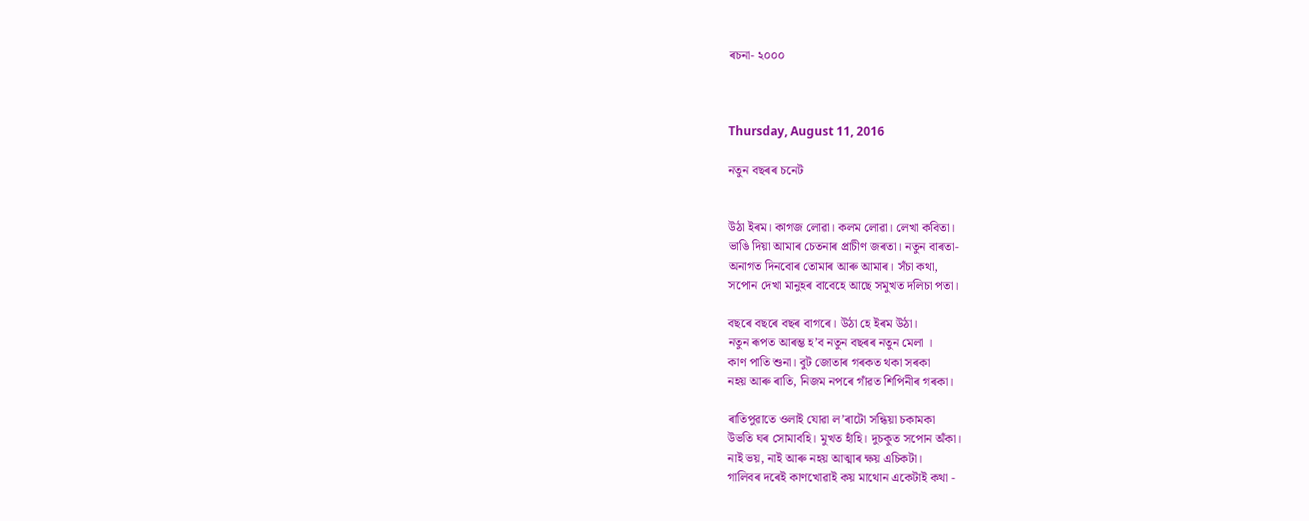ৰচনা- ২০০০



Thursday, August 11, 2016

নতুন বছৰৰ চনেট


উঠা ইৰম। কাগজ লোৱা। কলম লোৱা। লেখা কবিতা।
ভাঙি দিয়া আমাৰ চেতনাৰ প্রাচীণ জৰতা। নতুন বাৰতা-
অনাগত দিনবোৰ তোমাৰ আৰু আমাৰ। সঁচা কথা,
সপোন দেখা মানুহৰ বাবেহে আছে সমুখত দলিচা পতা।

বছৰে বছৰে বছৰ বাগৰে। উঠা হে ইৰম উঠা।
নতুন ৰূপত আৰম্ভ হ’ব নতুন বছৰৰ নতুন মেলা ।
কাণ পাতি শুনা। বুট জোতাৰ গৰকত থকা সৰকা
নহয় আৰু ৰাতি, নিজম নপৰে গাঁৱত শিপিনীৰ গৰকা।

ৰাতিপুৱাতে ওলাই যোৱা ল’ৰাটো সন্ধিয়া চকামকা
উভতি ঘৰ সোমাবহি। মুখত হাঁহি। দুচকুত সপোন অঁকা।
নাই ভয়, নাই আৰু নহয় আত্মাৰ ক্ষয় এচিকটা।
গালিবৰ দৰেই কাণখোৱাই কয় মাথোন একেটাই কথা -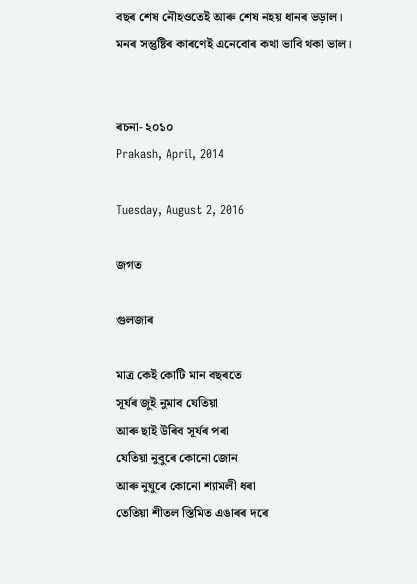বছৰ শেষ নৌহওতেই আৰু শেষ নহয় ধানৰ ভড়াল।
মনৰ সন্তুষ্টিৰ কাৰণেই এনেবোৰ কথা ভাবি থকা ভাল।


ৰচনা- ২০১০
Prakash, April, 2014

Tuesday, August 2, 2016

জগত

গুলজাৰ

মাত্ৰ কেই কোটি মান বছৰতে
সূৰ্যৰ জুই নুমাব যেতিয়া
আৰু ছাই উৰিব সূৰ্যৰ পৰা
যেতিয়া নুবুৰে কোনো জোন
আৰু নুঘুৰে কোনো শ্যামলী ধৰা
তেতিয়া শীতল স্তিমিত এঙাৰৰ দৰে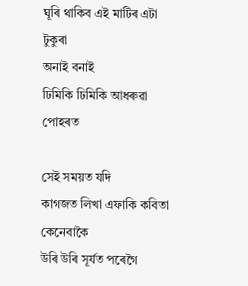ঘূৰি থাকিব এই মাটিৰ এটা টুকুৰা
অনাই বনাই
ঢিমিকি ঢিমিকি আধৰুৱা পোহৰত

সেই সময়ত যদি
কাগজত লিখা এফাকি কবিতা কেনেবাকৈ
উৰি উৰি সূৰ্যত পৰেগৈ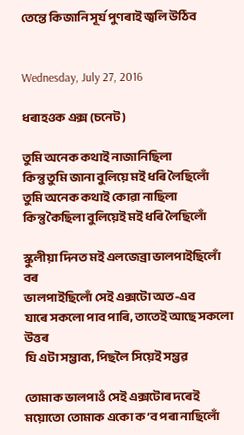তেন্তে কিজানি সূৰ্য পুণৰাই জ্বলি উঠিব


Wednesday, July 27, 2016

ধৰাহওক এক্স (চনেট)

তুমি অনেক কথাই নাজানিছিলা
কিন্তু তুমি জানা বুলিয়ে মই ধৰি লৈছিলোঁ
তুমি অনেক কথাই কোৱা নাছিলা
কিন্তু কৈছিলা বুলিয়েই মই ধৰি লৈছিলোঁ

স্কুলীয়া দিনত মই এলজেব্রা ভালপাইছিলোঁ বৰ
ভালপাইছিলোঁ সেই এক্সটো অত-এব
যাৰে সকলো পাব পাৰি, তাতেই আছে সকলো উত্তৰ
যি এটা সম্ভাব্য, পিছলৈ সিয়েই সম্ভৱ

তোমাক ভালপাওঁ সেই এক্সটোৰ দৰেই
ময়োতো তোমাক একো ক’ব পৰা নাছিলোঁ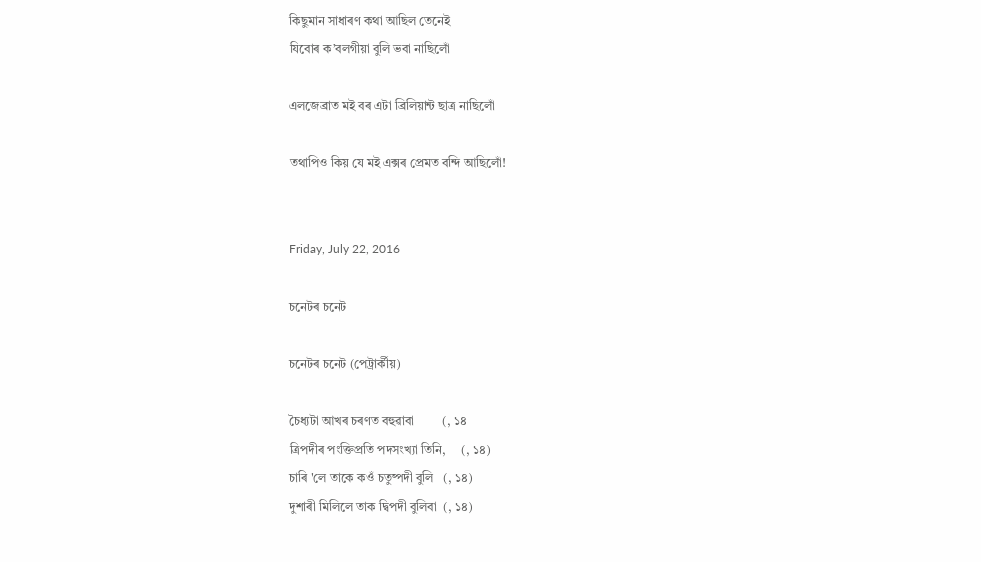কিছুমান সাধাৰণ কথা আছিল তেনেই
যিবোৰ ক’বলগীয়া বুলি ভবা নাছিলোঁ

এলজেব্রাত মই বৰ এটা ব্রিলিয়ান্ট ছাত্র নাছিলোঁ

তথাপিও কিয় যে মই এক্সৰ প্রেমত বন্দি আছিলোঁ!


Friday, July 22, 2016

চনেটৰ চনেট

চনেটৰ চনেট (পেট্রাৰ্কীয়)

চৈধ্যটা আখৰ চৰণত বহুৱাবা         (, ১৪
ত্ৰিপদীৰ পংক্তিপ্ৰতি পদসংখ্যা তিনি,     (, ১৪)
চাৰি 'লে তাকে কওঁ চতুষ্পদী বুলি   (, ১৪)
দুশাৰী মিলিলে তাক দ্বিপদী বুলিবা  (, ১৪)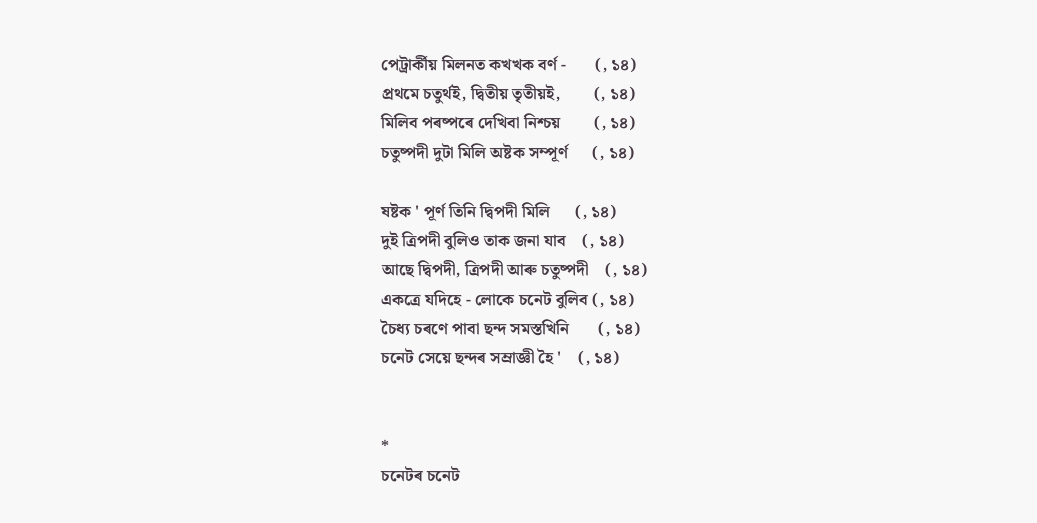পেট্রাৰ্কীয় মিলনত কখখক বৰ্ণ -       (, ১৪)
প্ৰথমে চতুৰ্থই, দ্বিতীয় তৃতীয়ই,        (, ১৪)
মিলিব পৰষ্পৰে দেখিবা নিশ্চয়        (, ১৪)
চতুষ্পদী দুটা মিলি অষ্টক সম্পূৰ্ণ      (, ১৪)

ষষ্টক ' পূৰ্ণ তিনি দ্বিপদী মিলি      (, ১৪)
দুই ত্ৰিপদী বুলিও তাক জনা যাব    (, ১৪)
আছে দ্বিপদী, ত্ৰিপদী আৰু চতুষ্পদী    (, ১৪)
একত্ৰে যদিহে - লোকে চনেট বুলিব (, ১৪)
চৈধ্য চৰণে পাবা ছন্দ সমস্তখিনি       (, ১৪)
চনেট সেয়ে ছন্দৰ সম্ৰাজ্ঞী হৈ '    (, ১৪)


*
চনেটৰ চনেট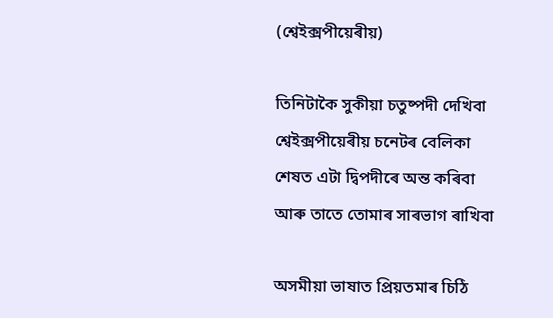(শ্বেইক্সপীয়েৰীয়)

তিনিটাকৈ সুকীয়া চতুষ্পদী দেখিবা
শ্বেইক্সপীয়েৰীয় চনেটৰ বেলিকা
শেষত এটা দ্বিপদীৰে অন্ত কৰিবা
আৰু তাতে তোমাৰ সাৰভাগ ৰাখিবা

অসমীয়া ভাষাত প্ৰিয়তমাৰ চিঠি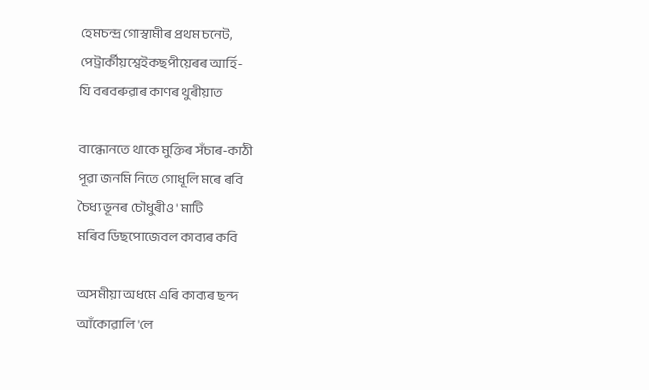হেমচন্দ্ৰ গোস্বামীৰ প্ৰথম চনেট,
পেট্রাৰ্কীয়শ্বেইকছপীয়েৰৰ আৰ্হি-
যি বৰবৰুৱাৰ কাণৰ থুৰীয়াত

বান্ধোনতে থাকে মুক্তিৰ সঁচাৰ-কাঠী
পূৱা জনমি নিতে গোধূলি মৰে ৰবি
চৈধ্য ভূনৰ চৌধুৰীও ' মাটি
মৰিব ডিছপোজেবল কাব্যৰ কবি

অসমীয়া অধমে এৰি কাব্যৰ ছন্দ
আঁকোৱালি 'লে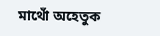মাথোঁ অহেতুক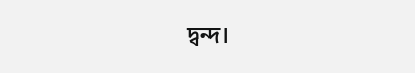দ্বন্দ।